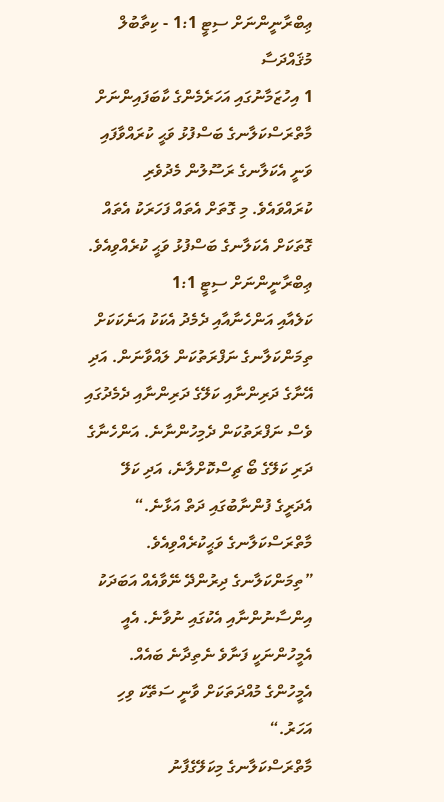ޢިބްރާނީންނަށް ސިޓީ 1:1 - ކިތާބުލް މުޤައްދަސާ
1 އިހުޒަމާނުގައި އަހަރެމެންގެ ކާބަފައިންނަށް މާތްރަސްކަލާނގެ ބަސްފުޅު ވަޙީ ކުރައްވާފައި ވަނީ އެކަލާނގެ ރަސޫލުން މެދުވެރި ކުރައްވައެވެ. މި ގޮތަށް އެތައް ފަހަރަކު އެތައް ގޮތަކަށް އެކަލާނގެ ބަސްފުޅު ވަޙީ ކުރެއްވިއެވެ.
ޢިބްރާނީންނަށް ސިޓީ 1:1
ކަލެއާއި އަންހެނާއާއި ދެމެދު އެކަކު އަނެކަކަށް ތިމަންކަލާނގެ ނަފްރަތުކަން ލައްވާނަން. އަދި އޭނާގެ ދަރިންނާއި ކަލޭގެ ދަރިންނާއި ދެމެދުގައި ވެސް ނަފްރަތުކަން ދެމިހުންނާނެ. އަންހެނާގެ ދަރި ކަލޭގެ ބޯ ޗިސްކޮށްލާނެ، އަދި ކަލޭ އެދަރީގެ ފުންނާބުގައި ދަތް އަޅާނެ.“
މާތްރަސްކަލާނގެ ވަޙީކުރެއްވިއެވެ. ”ތިމަންކަލާނގެ ދިރުންދޭ ނޭވާއެއް އަބަދަކު އިންސާނުންނާއި އެކުގައި ނުވާނެ. އެއީ އެމީހުންނަކީ ފަނާވެ ނެތިދާނެ ބައެއް. އެމީހުންގެ މުއްދަތަކަށް ވާނީ ސަތޭކަ ވިހި އަހަރު.“
މާތްރަސްކަލާނގެ މިކަލޭގެފާނު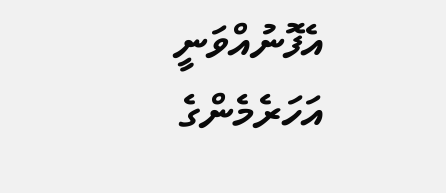އެފޮނުއްވަނީ އަހަރެމެންގެ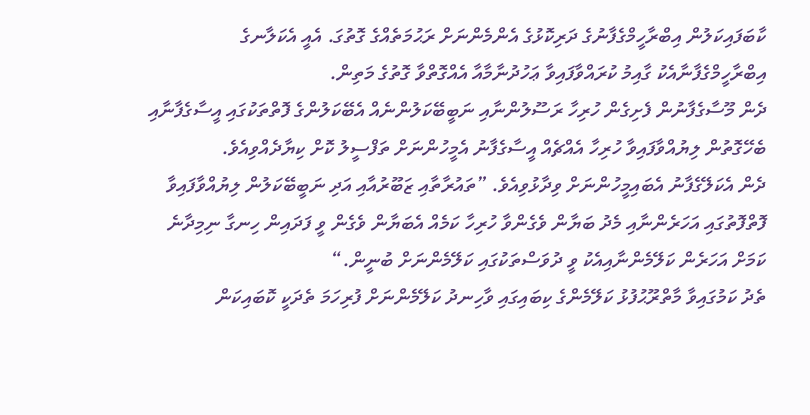ކާބަފައިކަލުން އިބްރާހީމްގެފާނުގެ ދަރިކޮޅުގެ އެންމެންނަށް ރަޙުމަތެއްގެ ގޮތުގަ. އެއީ އެކަލާނގެ އިބްރާހީމްގެފާނާއެކު ގާއިމު ކުރައްވާފައިވާ ޢަހުދުނާމާއާ އެއްގޮތްވާ ގޮތުގެ މަތިން.
ދެން މޫސާގެފާނުން ފެށިގެން ހުރިހާ ރަސޫލުންނާއި ނަބީބޭކަލުންނެއް އެބޭކަލުންގެ ފޮތްތަކުގައި އީސާގެފާނާއި ބެހޭގޮތުން ލިޔުއްވާފައިވާ ހުރިހާ އެއްޗެއް އީސާގެފާނު އެމީހުންނަށް ތަފްސީލު ކޮށް ކިޔާދެއްވިއެވެ.
ދެން އެކަލޭގެފާނު އެބައިމީހުންނަށް ވިދާޅުވިއެވެ. ”ތައުރާތާއި ޒަބޫރުއާއި އަދި ނަބީބޭކަލުން ލިޔުއްވާފައިވާ ފޮތްފޮތުގައި އަހަރެންނާއި މެދު ބަޔާން ވެގެންވާ ހުރިހާ ކަމެއް އެބަޔާން ވެގެން ވީ ފަދައިން ހިނގާ ނިމިދާނެ ކަމަށް އަހަރެން ކަލޭމެންނާއިއެކު ވީ ދުވަސްތަކުގައި ކަލޭމެންނަށް ބުނީން.“
ތެދު ކަމުގައިވާ މާތްރޫޙުފުޅު ކަލޭމެންގެ ކިބައިގައި ވާހިނދު ކަލޭމެންނަށް ފުރިހަމަ ތެދަކީ ކޮބައިކަން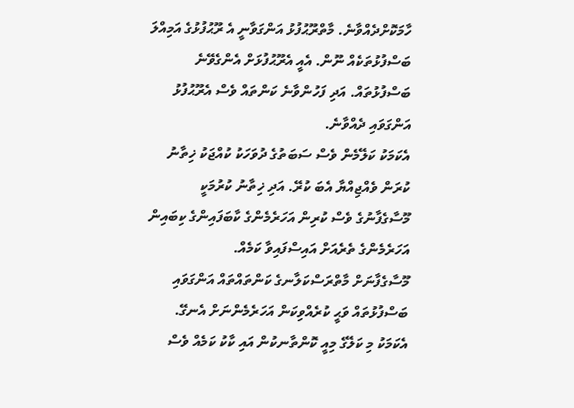ހާމަކޮށްދެއްވާނެ. މާތްރޫޙުފުޅު އަންގަވާނީ އެ ރޫޙުފުޅުގެ އަމިއްލަ ބަސްފުޅުތަކެއް ނޫން. އެއީ އެރޫޙުފުޅަށް އެންގެވޭނެ ބަސްފުޅުތައް. އަދި ފަހުންވާނެ ކަންތައް ވެސް އެރޫޙުފުޅު އަންގަވައި ދެއްވާނެ.
އެކަމަކު ކަލޭމެން ވެސް ސަބަތުގެ ދުވަހަކު ކުއްޖަކު ޚިތާނު ކުރަން ވެއްޖިއްޔާ އެބަ ކުރޭ. އަދި ޚިތާނު ކުރުމަކީ މޫސާގެފާނުގެ ވެސް ކުރިން އަހަރެމެންގެ ކާބަފައިންގެ ކިބައިން އަހަރެމެންގެ ތެރެއަށް އައިސްފައިވާ ކަމެއް.
މޫސާގެފާނަށް މާތްރަސްކަލާނގެ ކަންތައްތައް އަންގަވައި ބަސްފުޅުތައް ވަޙީ ކުރެއްވިކަން އަހަރެމެންނަށް އެނގޭ. އެކަމަކު މި ކަލޭގެ މިއީ ކޮންތާނކުން އައި ކާކު ކަމެއް ވެސް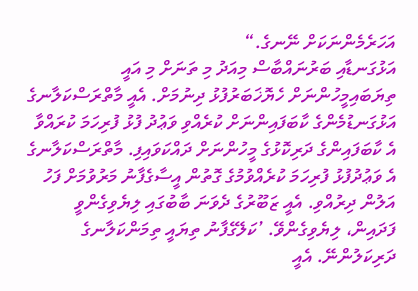އަހަރެމެންނަކަށް ނޭނގެ.“
އަޅުގަނޑާއި ބަރުނައްބާސް މިއަދު މި ތަނަށް މި އައީ ތިޔަބައިމީހުންނަށް ހެޔޮޚަބަރުފުޅު ދިނުމަށް. އެއީ މާތްރަސްކަލާނގެ އަޅުގަނޑުމެންގެ ކާބަފައިންނަށް ކުރެއްވި ވަޢުދު ފުޅު ފުރިހަމަ ކުރައްވާ އެ ކާބަފައިންގެ ދަރިކޮޅުގެ މީހުންނަށް ދައްކަވައިފި. މާތްރަސްކަލާނގެ އެ ވަޢުދުފުޅު ފުރިހަމަ ކުރެއްވުމުގެ ގޮތުން އީސާގެފާނު މަރުވުމަށް ފަހު އަލުން ދިރުއްވި. އެއީ ޒަބޫރުގެ ދެވަނަ ބާބުގައި ލިޔެވިގެންވީ ފަދައިން، ލިޔެވިގެންވޭ. ’ކަލޭގެފާނު ތިޔައީ ތިމަންކަލާނގެ ދަރިކަލުންނޭ. އެއީ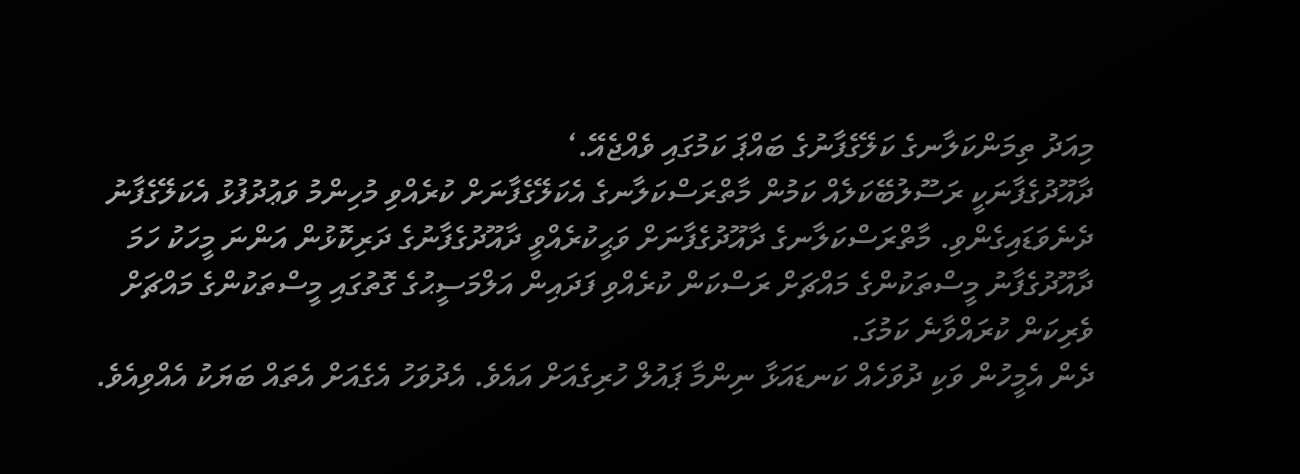މިއަދު ތިމަންކަލާނގެ ކަލޭގެފާނުގެ ބައްޕަ ކަމުގައި ވެއްޖެއޭ.‘
ދާއޫދުގެފާނަކީ ރަސޫލުބޭކަލެއް ކަމުން މާތްރަސްކަލާނގެ އެކަލޭގެފާނަށް ކުރެއްވި މުހިންމު ވަޢުދުފުޅު އެކަލޭގެފާނު ދެނެވަޑައިގެންވި. މާތްރަސްކަލާނގެ ދާއޫދުގެފާނަށް ވަޙީކުރެއްވީ ދާއޫދުގެފާނުގެ ދަރިކޮޅުން އަންނަ މީހަކު ހަމަ ދާއޫދުގެފާނު މީސްތަކުންގެ މައްޗަށް ރަސްކަން ކުރެއްވި ފަދައިން އަލްމަސީޙުގެ ގޮތުގައި މީސްތަކުންގެ މައްޗަށް ވެރިކަން ކުރައްވާނެ ކަމުގަ.
ދެން އެމީހުން ވަކި ދުވަހެއް ކަނޑައަޅާ ނިންމާ ޕައުލް ހުރިގެއަށް އައެވެ. އެދުވަހު އެގެއަށް އެތައް ބަޔަކު އެއްވިއެވެ.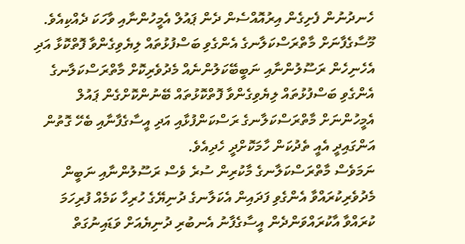ހެނދުނުން ފެށިގެން އިރުއޮއްސެން ދެން ޕައުލް އެމީހުންނާއި ވާހަކަ ދެއްކިއެވެ. މޫސާގެފާނަށް މާތްރަސްކަލާނގެ އެންގެވި ބަސްފުޅުތައް ލިޔެވިގެންވާ ފޮތްކޮޅާ އަދި އެހެނިހެން ރަސޫލުންނާއި ނަބީބޭކަލުންނެއް މެދުވެރިކޮށް މާތްރަސްކަލާނގެ އެންގެވި ބަސްފުޅުތައް ލިޔެވިގެންވާ ފޮތްކޮޅުތައް ބޭނުންކޮށްގެން ޕައުލް އެމީހުންނަށް މާތްރަސްކަލާނގެ ރަސްކަންފުޅާއި އަދި އީސާގެފާނާއި ބެހޭ ގޮތުން އަންގައިދީ އެއީ ތެދުކަން ހާމަކޮށްދީ ހެދިއެވެ.
ނަމަވެސް މާތްރަސްކަލާނގެ މާކުރިން ސުރެ ވެސް ރަސޫލުންނާއި ނަބީން މެދުވެރިކުރައްވާ އެންގެވި ފަދައިން އެކަލާނގެ ދުނިޔޭގެ ހުރިހާ ކަމެއް ފުރިހަމަ ކުރައްވާ އާކުރައްވަންދެން އީސާގެފާނު އެނބުރި ދުނިޔެއަށް ވަޑައިނުގަތް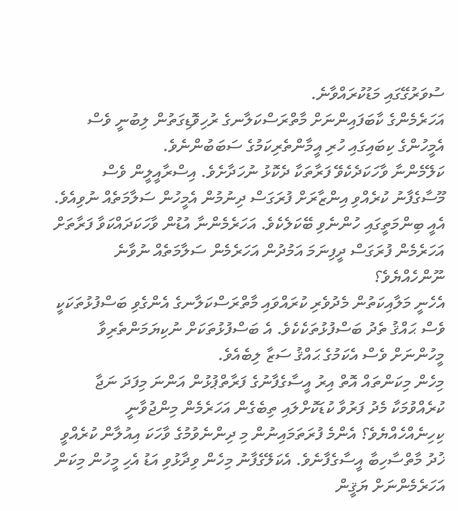ސުވަރުގޭގައި މަޑުކުރައްވާނެ.
އަހަރެމެންގެ ކާބަފައިންނަށް މާތްރަސްކަލާނގެ ރުހިވޮޑިގަތުން ލިބުނީ ވެސް އެމީހުންގެ ކިބައިގައި ހުރި އީމާންތެރިކަމުގެ ސަބަބުންނެވެ.
ކަލޭމެންނާ ވާހަކަދެކެވޭ ފަރާތަކާ ދެކޮޅު ނުހަދާށެވެ. އިސްރާއީލީން ވެސް މޫސާގެފާނު ކުރެއްވި އިންޒާރަށް ފުރަގަސް ދިނުމުން އެމީހުން ސަލާމަތެއް ނުވިއެވެ. އެއީ ބިންމަތީގައި ހުންނެވި ބޭކަލެކެވެ. އަހަރެމެންނާ އުޑުން ވާހަކަދައްކަވާ ފަރާތަށް އަހަރެމެން ފުރަގަސް ދީފިނަމަ އަމުދުން އަހަރެމެން ސަލާމަތެއް ނުވާނެ ނޫންހެއްޔެވެ؟
އެހެނީ މަލާއިކަތުން މެދުވެރި ކުރައްވައި މާތްރަސްކަލާނގެ އެންގެވި ބަސްފުޅުތަކަކީ ވެސް ޙައްޤު ތެދު ބަސްފުޅުތަކެކެވެ. އެ ބަސްފުޅުތަކަށް ނުކިޔަމަންތެރިވާ މީހުންނަށް ވެސް އެކަމުގެ ޙައްޤު ސަޒާ ލިބެއެވެ.
މިހެން މިކަންތައް އޮތް އިރު އީސާގެފާނުގެ ފަރާތްޕުޅުން އަންނަ މިފަދަ ނަޖާ ކުރެއްވުމަކާ މެދު ފަރުވާ ކުޑަކޮށްލައި ތިބެގެން އަހަރެމެން މިންޖުވާނީ ކިހިނެއްހެއްޔެވެ؟ އެންމެ ފުރަތަމައިނުން މި ދިންނެވުމުގެ ވާހަކަ އިއުލާން ކުރެއްވީ ޚުދު މާތްސާހިބާ އީސާގެފާނެވެ. އެކަލޭގެފާނު މިހެން ވިދާޅުވި އަޑު އެހި މީހުން މިކަން އަހަރެމެންނަށް ޔަޤީން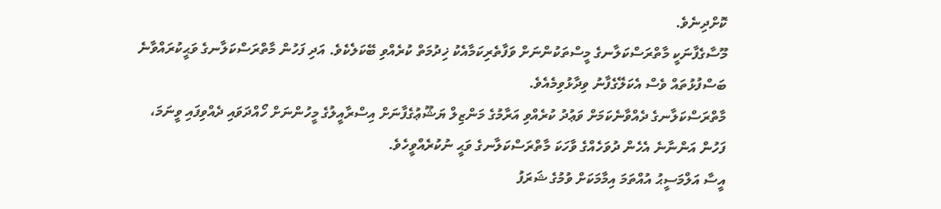ކޮށްދިނެވެ.
މޫސާގެފާނަކީ މާތްރަސްކަލާނގެ މީސްތަކުންނަށް ވަފާތެރިކަމާއެކު ޚިދުމަތް ކުރެއްވި ބޭކަލެކެވެ. އަދި ފަހުން މާތްރަސްކަލާނގެ ވަޙީކުރައްވާނެ ބަސްފުޅުތައް ވެސް އެކަލޭގެފާނު ވިދާޅުވިމެއެވެ.
މާތްރަސްކަލާނގެ ދެއްވާނެކަމަށް ވަޢުދު ކުރެއްވި އަރާމުގެ މަންޒިލް ޔަޝޫޢުގެފާނަށް އިސްރާއީލުގެ މީހުންނަށް ހޯއްދަވައި ދެއްވިފައި ވީނަމަ، ފަހުން އަންނާނެ އެހެން ދުވަހެއްގެ ވާހަކަ މާތްރަސްކަލާނގެ ވަޙީ ނުކުރެއްވީހެވެ.
އީސާ އަލްމަސީޙު އުއްތަމަ އިމާމަކަށް ވުމުގެ ޝަރަފު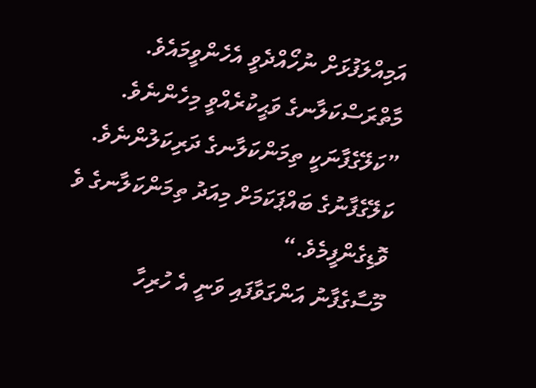އަމިއްލަފުޅަށް ނުހޯއްދެވީ އެހެންވީމައެވެ. މާތްރަސްކަލާނގެ ވަޙީކުރެއްވީ މިހެންނެވެ. ”ކަލޭގެފާނަކީ ތިމަންކަލާނގެ ދަރިކަލުންނެވެ. ކަލޭގެފާނުގެ ބައްޕަކަމަށް މިއަދު ތިމަންކަލާނގެ ވެ ވޮޑިގެންފީމެވެ.“
މޫސާގެފާނު އަންގަވާފައި ވަނީ އެ ހުރިހާ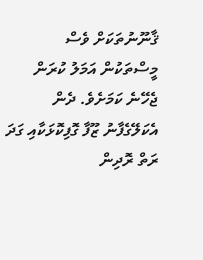ޤާނޫނުތަކަށް ވެސް މީސްތަކުން އަމަލު ކުރަން ޖެހޭނެ ކަމަށެވެ. ދެން އެކަލޭގެފާނު ޒޫފާ ގޮފިކޮޅަކާއި ގަދަ ރަތް ރޮދިން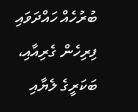ބުރުހެއް ހައްދަވައި ފިރިހެން ގެރިއާއި، ބަކަރީގެ ލެޔާއި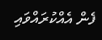ފެން އެއްކުރައްވައި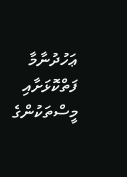ޢަހުދުނާމާ ފަތްކޮޅަށާއި މީސްތަކުންގެ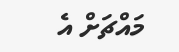މައްޗަށް އެ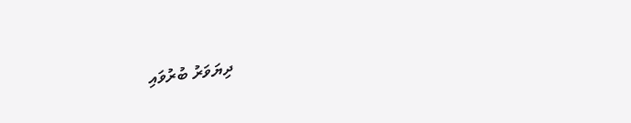ދިޔަވަރު ބުރުވައި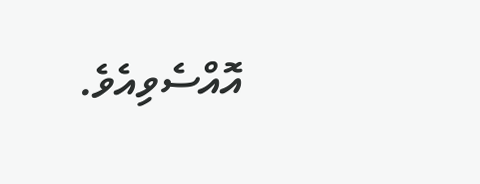އޮއްސެވިއެވެ.